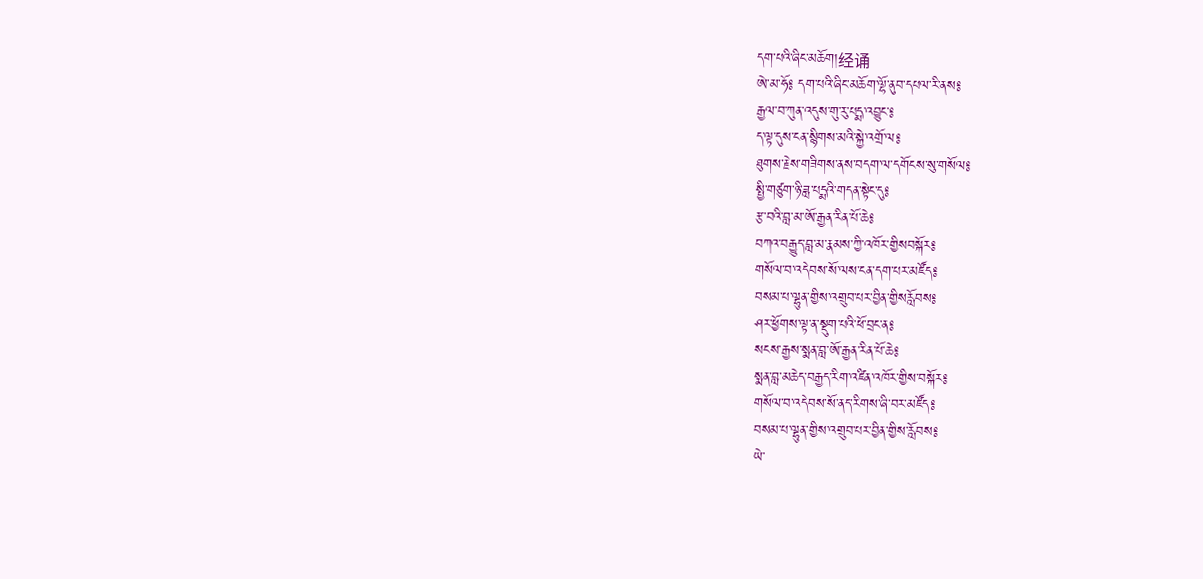དག་པའི་ཞིང་མཆོག།经诵
ཨེ་མ་ཧོ༔ དག་པའི་ཞིང་མཆོག་ལྷོ་ནུབ་དཔལ་རི་ནས༔
རྒྱལ་བ་ཀུན་འདུས་གུ་རུ་པདྨ་འབྱུང་༔
ད་ལྟ་དུས་ངན་སྙིགས་མའི་སྐྱེ་འགྲོ་ལ༔
ཐུགས་རྗེས་གཟིགས་ནས་བདག་ལ་དགོངས་སུ་གསོལ༔
སྤྱི་གཙུག་ཉི་ཟླ་པདྨའི་གདན་སྟེང་དུ༔
རྩ་བའི་བླ་མ་ཨོ་རྒྱན་རིན་པོ་ཆེ༔
བཀའ་བརྒྱུད་བླ་མ་རྣམས་ཀྱི་འཁོར་གྱིསབསྐོར༔
གསོལ་བ་འདེབས་སོ་ལས་ངན་དག་པར་མཛོད༔
བསམ་པ་ལྷུན་གྱིས་འགྲུབ་པར་བྱིན་གྱིསརློབས༔
ཤར་ཕྱོགས་ལྟ་ན་སྡུག་པའི་ཕོ་བྲང་ན༔
སངས་རྒྱས་སྨན་བླ་ཨོ་རྒྱན་རིན་པོ་ཆེ༔
སྨན་བླ་མཆེད་བརྒྱད་རིག་འཛིན་འཁོར་གྱིས་བསྐོར༔
གསོལ་བ་འདེབས་སོ་ནད་རིགས་ཞི་བར་མཛོད༔
བསམ་པ་ལྷུན་གྱིས་འགྲུབ་པར་བྱིན་གྱིས་རློབས༔
ཡེ་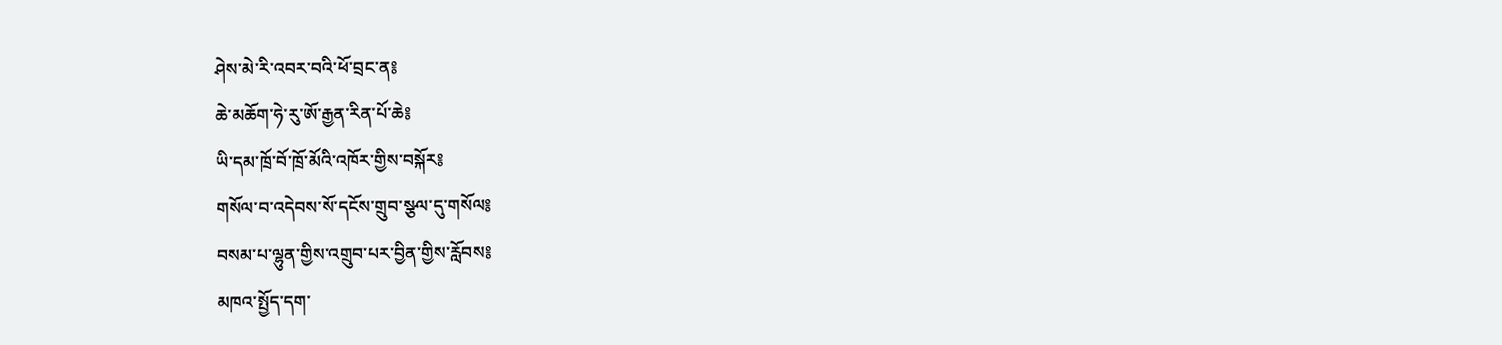ཤེས་མེ་རི་འབར་བའི་ཕོ་བྲང་ན༔
ཆེ་མཆོག་ཧེ་རུ་ཨོ་རྒྱན་རིན་པོ་ཆེ༔
ཡི་དམ་ཁྲོ་བོ་ཁྲོ་མོའི་འཁོར་གྱིས་བསྐོར༔
གསོལ་བ་འདེབས་སོ་དངོས་གྲུབ་སྩལ་དུ་གསོལ༔
བསམ་པ་ལྷུན་གྱིས་འགྲུབ་པར་བྱིན་གྱིས་རློབས༔
མཁའ་སྤྱོད་དག་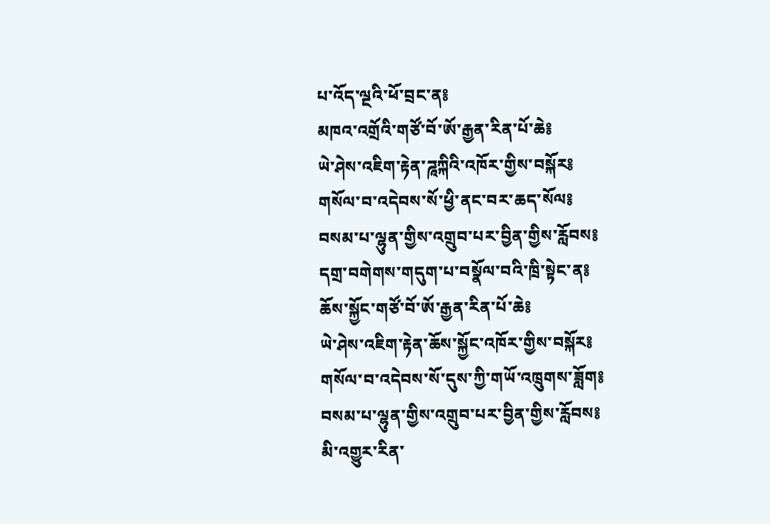པ་འོད་ལྔའི་ཕོ་བྲང་ན༔
མཁའ་འགྲོའི་གཙོ་བོ་ཨོ་རྒྱན་རིན་པོ་ཆེ༔
ཡེ་ཤེས་འཇིག་རྟེན་ཌཱཀྐིའི་འཁོར་གྱིས་བསྐོར༔
གསོལ་བ་འདེབས་སོ་ཕྱི་ནང་བར་ཆད་སོལ༔
བསམ་པ་ལྷུན་གྱིས་འགྲུབ་པར་བྱིན་གྱིས་རློབས༔
དགྲ་བགེགས་གདུག་པ་བསྣོལ་བའི་ཁྲི་སྟེང་ན༔
ཆོས་སྐྱོང་གཙོ་བོ་ཨོ་རྒྱན་རིན་པོ་ཆེ༔
ཡེ་ཤེས་འཇིག་རྟེན་ཆོས་སྐྱོང་འཁོར་གྱིས་བསྐོར༔
གསོལ་བ་འདེབས་སོ་དུས་ཀྱི་གཡོ་འཁྲུགས་ཟློག༔
བསམ་པ་ལྷུན་གྱིས་འགྲུབ་པར་བྱིན་གྱིས་རློབས༔
མི་འགྱུར་རིན་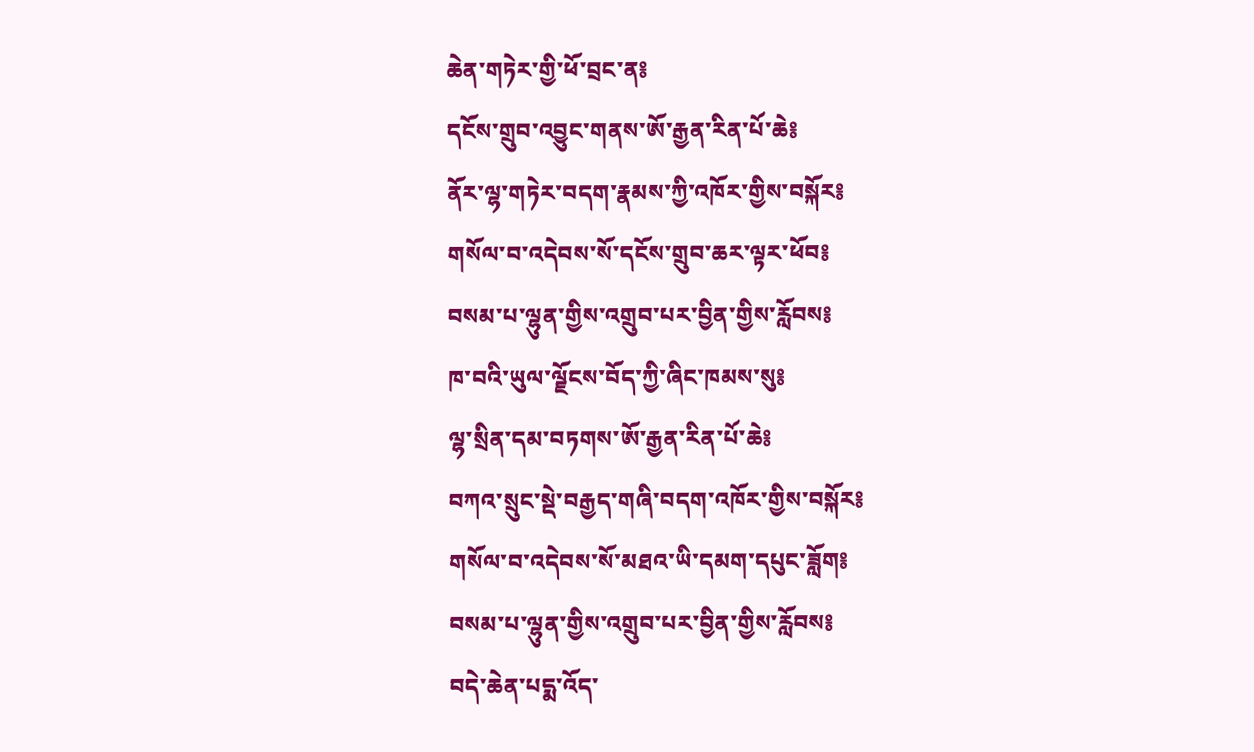ཆེན་གཏེར་གྱི་ཕོ་བྲང་ན༔
དངོས་གྲུབ་འབྱུང་གནས་ཨོ་རྒྱན་རིན་པོ་ཆེ༔
ནོར་ལྷ་གཏེར་བདག་རྣམས་ཀྱི་འཁོར་གྱིས་བསྐོར༔
གསོལ་བ་འདེབས་སོ་དངོས་གྲུབ་ཆར་ལྟར་ཕོབ༔
བསམ་པ་ལྷུན་གྱིས་འགྲུབ་པར་བྱིན་གྱིས་རློབས༔
ཁ་བའི་ཡུལ་ལྗོངས་བོད་ཀྱི་ཞིང་ཁམས་སུ༔
ལྷ་སྲིན་དམ་བཏགས་ཨོ་རྒྱན་རིན་པོ་ཆེ༔
བཀའ་སྲུང་སྡེ་བརྒྱད་གཞི་བདག་འཁོར་གྱིས་བསྐོར༔
གསོལ་བ་འདེབས་སོ་མཐའ་ཡི་དམག་དཔུང་ཟློག༔
བསམ་པ་ལྷུན་གྱིས་འགྲུབ་པར་བྱིན་གྱིས་རློབས༔
བདེ་ཆེན་པདྨ་འོད་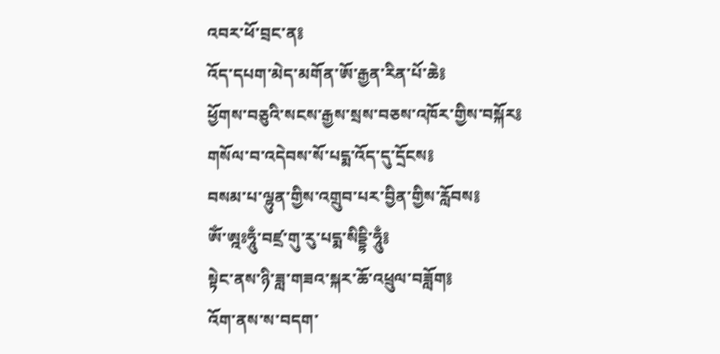འབར་ཕོ་བྲང་ན༔
འོད་དཔག་མེད་མགོན་ཨོ་རྒྱན་རིན་པོ་ཆེ༔
ཕྱོགས་བཅུའི་སངས་རྒྱས་སྲས་བཅས་འཁོར་གྱིས་བསྐོར༔
གསོལ་བ་འདེབས་སོ་པདྨ་འོད་དུ་དྲོངས༔
བསམ་པ་ལྷུན་གྱིས་འགྲུབ་པར་བྱིན་གྱིས་རློབས༔
ༀ་ཨྰཿཧཱུྃ་བཛྲ་གུ་རུ་པདྨ་སིདྡྷི་ཧཱུྃ༔
སྟེང་ནས་ཉི་ཟླ་གཟའ་སྐར་ཆོ་འཕྲུལ་བཟློག༔
འོག་ནས་ས་བདག་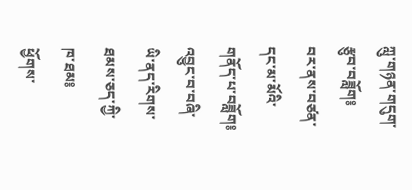ཀླུ་གཉན་གདུག་རྩུབ་བཟློག༔
བར་ནས་བཙན་དང་མ་མོའི་གནོད་པ་བཟློག༔
འབྱུང་བ་བཞི་ཡི་ནད་རིགས་ཐམས་ཅད་ཀྱི་ཁ་ཐམ༔
ཕྱོགས་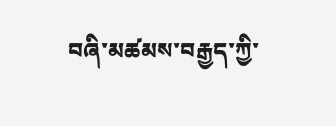བཞི་མཚམས་བརྒྱད་ཀྱི་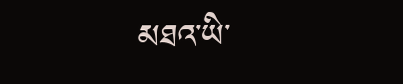མཐའ་ཡི་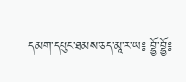དམག་དཔུང་ཐམས་ཅད་མཱ་ར་ཡ༔ བྷྱོ་བྷྱོ༔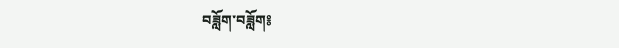བཟློག་བཟློག༔